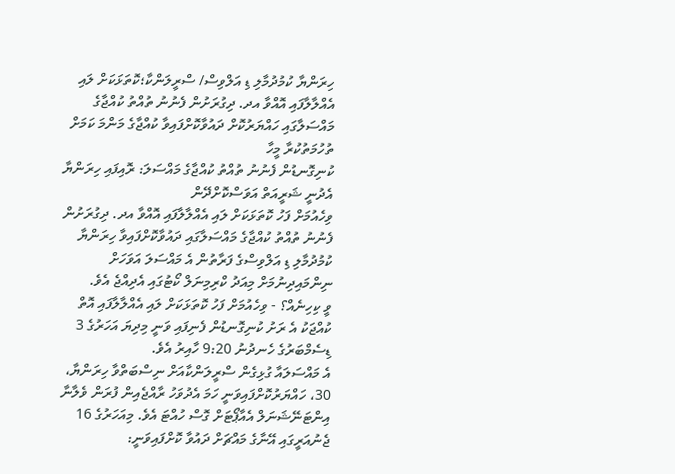ހިރަންޔާ ކުމުދުމާލި ޑި އަލްވިސް/ ސްރީލަންކާ؛ކޮތަޅަކަށް ލައި އެއްލާލާފައި އޮއްވާ އދ. ދިގުރަށުން ފެނުނު ތުއްތު ކުއްޖާގެ މައްސަލާގައި ހައްޔަރުކޮށް ދައުވާކޮށްފައިވާ ކުއްޖާގެ މަންމަ ކަމަށް ތުހުމަތުކުރާ މީހާ
ކުނިގޮނޑުން ފެނުނު ތުއްތު ކުއްޖާގެ މައްސަލަ: ރޮއިފައި ހިރަންޔާ އެދުނީ ޝަރީއަތް އަވަސްކޮށްދޭން
ވިހެއުމަށް ފަހު ކޮތަޅަކަށް ލައި އެއްލާލާފައި އޮއްވާ އދ. ދިގުރަށުން ފެނުނު ތުއްތު ކުއްޖާގެ މައްސަލާގައި ދައުވާކޮށްފައިވާ ހިރަންޔާ ކުމުދުމާލި ޑި އަލްވިސްގެ ފަރާތުން އެ މައްސަލަ އަވަހަށް ނިންމައިދިނުމަށް މިއަދު ކްރިމިނަލް ކޯޓުގައި އެދިއްޖެ އެވެ.
ވީ ކިހިނެއް؟ - ވިހެއުމަށް ފަހު ކޮތަޅަކަށް ލައި އެއްލާލާފައި އޮތް ކުއްޖަކު އެ ރަށު ކުނިގޮނޑުން ފެނިފައި ވަނީ މިދިޔަ އަހަރުގެ 3 ޑިސެމްބަރުގެ ހެނދުނު 9:20 ހާއިރު އެވެ.
އެ މައްސަލައާ ގުޅިގެން ސްރީލަންކާއަށް ނިސްބަތްވާ ހިރަންޔާ، 30، ހައްޔަރުކޮށްފައިވަނީ ހަމަ އެދުވަހު ރާއްޖެއިން ފުރަން ވެލާނާ އިންޓަނޭޝަނަލް އެއާޕޯޓަށް ގޮސް ހުއްޓަ އެވެ. މިއަހަރުގެ 16 ޖެނުއަރީގައި އޭނާގެ މައްޗަށް ދައުވާ ކޮށްފައިވަނީ: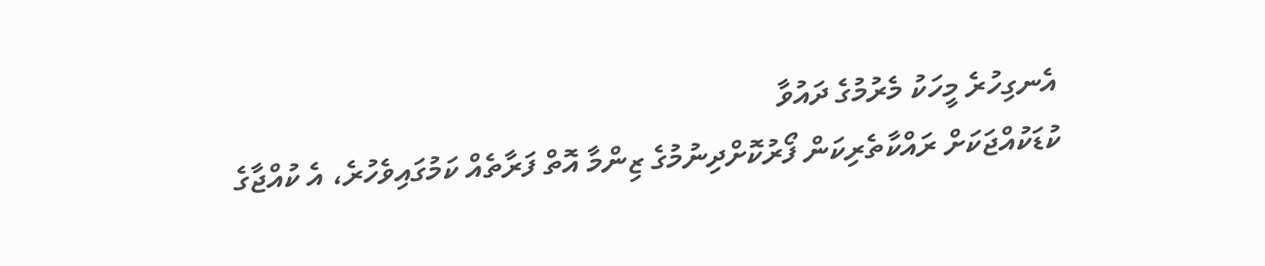އެނގިހުރެ މީހަކު މެރުމުގެ ދައުވާ
ކުޑަކުއްޖަކަށް ރައްކާތެރިކަން ފޯރުކޮށްދިނުމުގެ ޒިންމާ އޮތް ފަރާތެއް ކަމުގައިވެހުރެ، އެ ކުއްޖާގެ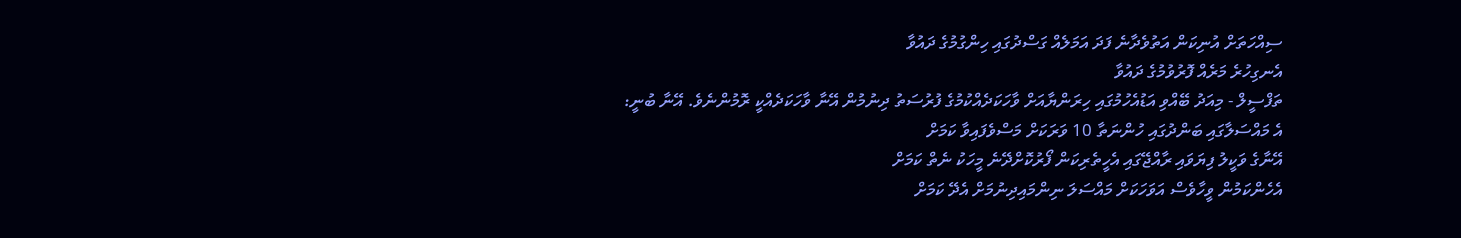ސިއްހަތަށް އުނިކަން އަތުވެދާނެ ފަދަ އަމަލެއް ގަސްދުގައި ހިންގުމުގެ ދައުވާ
އެނގިހުރެ މަރެއް ފޮރުވުމުގެ ދައުވާ
ތަފްސީލް - މިއަދު ބޭއްވި އަޑުއެހުމުގައި ހިރަންޔާއަށް ވާހަކަދެއްކުމުގެ ފުރުސަތު ދިނުމުން އޭނާ ވާހަކަދެއްކީ ރޮމުންނެވެ. އޭނާ ބުނީ:
އެ މައްސަލާގައި ބަންދުގައި ހުންނަތާ 10 ވަރަކަށް މަސްވެފައިވާ ކަމަށް
އޭނާގެ ވަކީލު ފިޔަވައި ރާއްޖޭގައި އެހީތެރިކަން ފޯރުކޮށްދޭނެ މީހަކު ނެތް ކަމަށް
އެހެންކަމުން ވީހާވެސް އަވަހަކަށް މައްސަލަ ނިންމައިދިނުމަށް އެދޭ ކަމަށް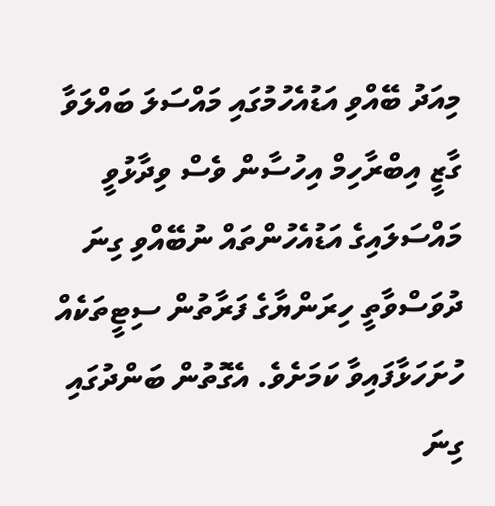މިއަދު ބޭއްވި އަޑުއެހުމުގައި މައްސަލަ ބައްލަވާ ގާޒީ އިބްރާހިމް އިހުސާން ވެސް ވިދާޅުވީ މައްސަލައިގެ އަޑުއެހުންތައް ނުބޭއްވި ގިނަ ދުވަސްވާތީ ހިރަންޔާގެ ފަރާތުން ސިޓީތަކެއް ހުށަހަޅާފައިވާ ކަމަށެވެ. އެގޮތުން ބަންދުގައި ގިނަ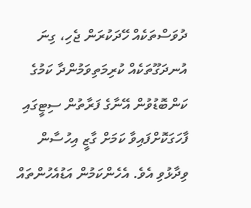ދުވަސްތަކެއް ހޭދަކުރަން ޖެހި، ގިނަ އުނދަގޫތަކެއް ކުރިމަތިވަމުންދާ ކަމުގެ ކަންބޮޑުވުން އޭނާގެ ފަރާތުން ސިޓީގައި ފާހަގަކޮށްފައިވާ ކަމަށް ގާޒީ އިހުސާން ވިދާޅުވި އެވެ. އެހެންކަމުން އަޑުއެހުންތައް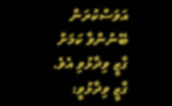އަވަސްކުރަން ބޭނުންވާ ކަމަށް ގާޒީ ވިދާޅުވި އެވެ.
ގާޒީ ވިދާޅުވީ: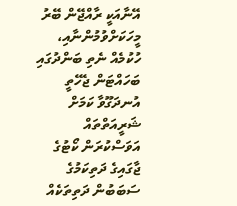އޭނާއަކީ ރާއްޖޭން ބޭރު މީހަކަށްވުމުންނާއި، ހުކުމެއް ނެތި ބަންދުގައި ބަހައްޓަން ޖެހޭތީ އުނދަގޫވާ ކަމަށް
ޝަރީއަތްތައް އަވަސްކުރަން ކޯޓުގެ ޖާގައިގެ ދަތިކަމުގެ ސަބަބުން ދަތިތަކެއް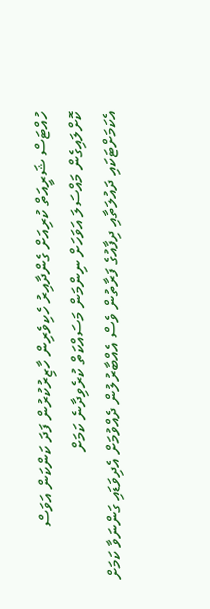ހުއްޓަސް ޝަރީއަތް ކުރިއަށް ގެންދާއިރު ހެކިވެރިން ހާޒިރުކުރުން ފަދަ ކަންކަން އަވަސް ކޮށްލައިގެން މައްސަލަ އަވަހަށް ނިންމަން މަސައްކަތް ކުރެވިދާނެ ކަމަށް
އެކަމަށްޓަކައި ދައުލަތާއި ދިފާއުގެ ފަރާތުން ވެސް އެއްބާރުލުން ދެއްވުމަށް އެދިވަޑައި ގަންނަވާ ކަމަށް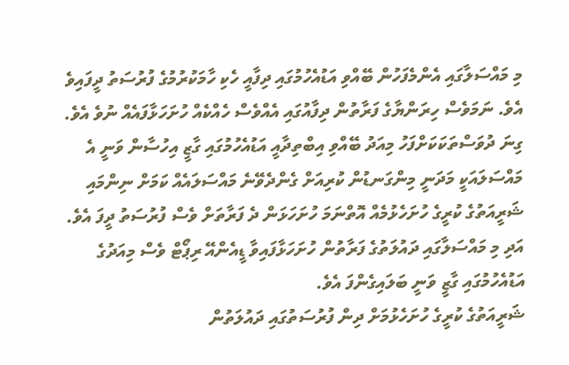މި މައްސަލާގައި އެންމެފަހުން ބޭއްވި އަޑުއެހުމުގައި ދިފާއީ ހެކި ހާމަކުރުމުގެ ފުރުސަތު ދީފައިވެ އެވެ. ނަމަވެސް ހިރަންޔާގެ ފަރާތުން ދިފާއުގައި އެއްވެސް ހެއްކެއް ހުށަހަޅާފައެއް ނުވެ އެވެ.
ގިނަ ދުވަސްތަކަކަށްފަހު މިއަދު ބޭއްވި އިބްތިދާއީ އަޑުއެހުމުގައި ގާޒީ އިހުސާން ވަނީ އެ މައްސަލައަކީ މަދަނީ މިންގަނޑުން ކުރިއަށް ގެންދެވޭނެ މައްސަލައެއް ކަމަށް ނިންމައި ޝަރީއަތުގެ ކުރީގެ ހުށަހެޅުމެއް އޮތްނަމަ ހުށަހަޅަން ދެ ފަރާތަށް ވެސް ފުރުސަތު ދީފަ އެވެ. އަދި މި މައްސަލާގައި ދައުލަތުގެ ފަރާތުން ހުށަހަޅާފައިވާ ޑީއެންއޭ ރިޕޯޓް ވެސް މިއަދުގެ އަޑުއެހުމުގައި ގާޒީ ވަނީ ބަލައިގެންފަ އެވެ.
ޝަރީއަތުގެ ކުރީގެ ހުށަހެޅުމަށް ދިން ފުރުސަތުގައި ދައުލަތުން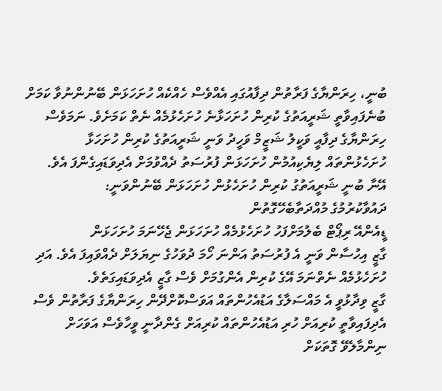ބުނީ، ހިރަންޔާގެ ފަރާތުން ދިފާއުގައި އެއްވެސް ހެއްކެއް ހުށަހަޅަން ބޭނުންނުވާ ކަމަށް ބުނެފައިވާތީ ޝަރީއަތުގެ ކުރިން ހުށަހަޅާނެ ހުށަހެޅުމެއް ނެތް ކަމަށެވެ. ނަމަވެސް ހިރަންޔާގެ ދިފާއީ ވަކީލު ޝަޒީމް ވަހީދު ވަނީ ޝަރީއަތުގެ ކުރިން ހުށަހަޅާ ހުށަހެޅުންތައް ލިޔެކިއުމުން ހުށަހަޅަން ފުރުސަތު ދެއްވުމަށް އެދިވަޑައިގެންފަ އެވެ.
އޭނާ ބުނީ ޝަރީއަތުގު ކުރިން ހުށަހެޅުން ހުށަހަޅަން ބޭނުންވަނީ:
ދައުވާކުރުމުގެ މުއްދަތާބެހޭގޮތުން
ޑީއެންއޭ ރިޕޯޓް ބެލުމަށްފަހު ހުށަހެޅުމެއް ހުށަހަޅަން ޖެހޭނަމަ ހުށަހަޅަން
ގާޒީ އިހުސާން ވަނީ އެ ފުރުސަތު އަންނަ ހޯމަ ދުވަހުގެ ނިޔަލަށް ދެއްވައިފަ އެވެ. އަދި ހުށަހެޅުމެއް ނެތްނަމަ އޭގެ ކުރިން އެންގުމަށް ވެސް ގާޒީ އެދިވަޑައިގަތެވެ.
ގާޒީ ވިދާޅުވީ އެ މައްސަލާގެ އަޑުއެހުންތައް އަވަސްކޮށްދޭން ހިރަންޔާގެ ފަރާތުން ވެސް އެދިފައިވާތީ ކުރިއަށް ހުރި އަޑުއެހުންތައް ކުރިއަށް ގެންދާނީ ވީހާވެސް އަވަހަށް ނިންމާލެވޭ ގޮތަކަށް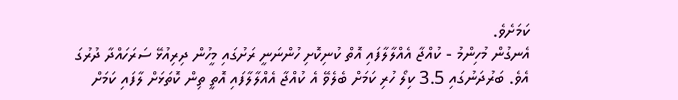ކަމަށެވެ.
އެނގުން މުހިންމު - ކުއްޖާ އެއްލާލާފައި އޮތް ކުނިކޮށި ހުންނަނީ ރަށުގައި މީހުން ދިރިއުޅޭ ސަރަހައްދާ ދުރުގަ އެވެ. ބަރުދަނުގައި 3.5 ކިލޯ ހުރި ކަމަށް ބެލެވޭ އެ ކުއްޖާ އެއްލާލާފައި އޮތީ ތިން ކޮތަޅަށް ލާފައި ކަމަށް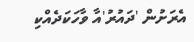އެރަށުން 'ދައުރު'އާ ވާހަކަދެއްކި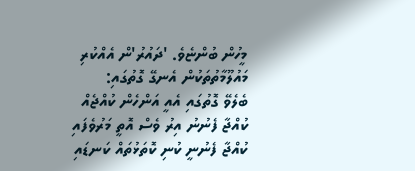މީހުން ބުންޏެވެ. 'ދައުރު'ން އެއްކުރި މައުލޫމާތުތަކުން އެނގޭ ގޮތުގައި:
ބެލެވޭ ގޮތުގައި އެއީ އަންހެން ކުއްޖެއް
ކުއްޖާ ފެނުނު އިރު ވެސް އޮތީ މަރުވެފައި
ކުއްޖާ ފެނުނީ ކުނި ކޮތަޅުތައް ކަނޑައި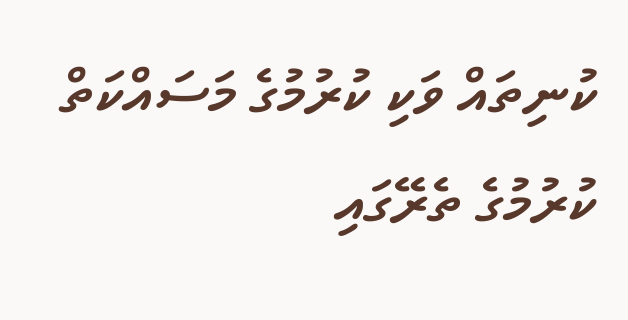ކުނިތައް ވަކި ކުރުމުގެ މަސައްކަތް ކުރުމުގެ ތެރޭގައި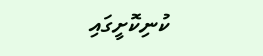ކުނިކޮށީގައި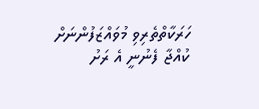ހަރަކާތްތެރިވި މުވައްޒަފުންނަށް
ކުއްޖާ ފެނުނީ އެ ރަށު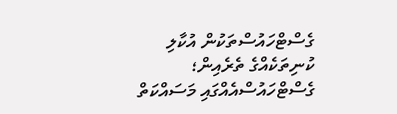ގެސްޓްހައުސްތަކުން އުކާލި ކުނިތަކެއްގެ ތެރެއިން؛ ގެސްޓްހައުސްއެއްގައި މަސައްކަތް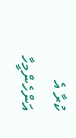ކުރާ އެ އަންހެންމީހާ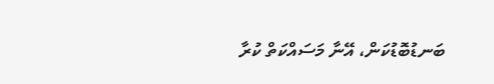ބަނޑުބޮޑުކަން، އޭނާ މަސައްކަތް ކުރާ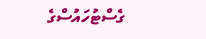ގެސްޓުހައުސްގެ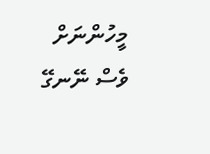މީހުންނަށް ވެސް ނޭނގޭ